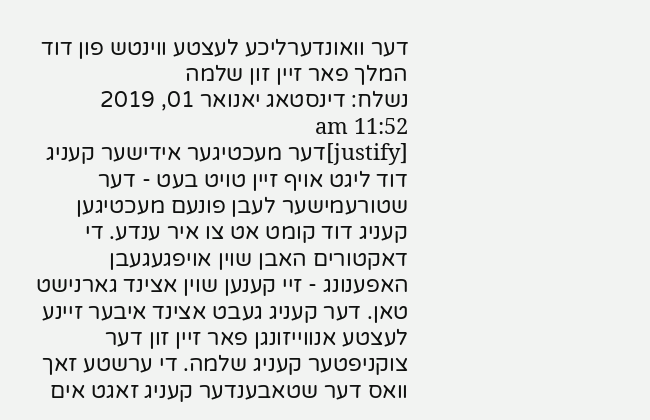דער וואונדערליכע לעצטע ווינטש פון דוד המלך פאר זיין זון שלמה
נשלח: דינסטאג יאנואר 01, 2019 11:52 am
[justify]דער מעכטיגער אידישער קעניג דוד ליגט אויף זיין טויט בעט - דער שטורעמישער לעבן פונעם מעכטיגען קעניג דוד קומט אט צו איר ענדע. די דאקטורים האבן שוין אויפגעגעבן האפענונג - זיי קענען שוין אצינד גארנישט טאן. דער קעניג געבט אצינד איבער זיינע לעצטע אנווייזונגן פאר זיין זון דער צוקניפטער קעניג שלמה. די ערשטע זאך וואס דער שטאבענדער קעניג זאגט אים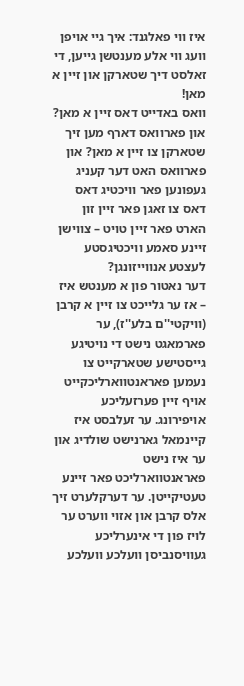איז ווי פאלגנד: איך גיי אויפן וועג ווי אלע מענטשן גייען, די זאלסט דיך שטארקן און זיין א מאן!
וואס באדייט דאס זיין א מאן? און פארוואס דארף מען זיך שטארקן צו זיין א מאן? און פארוואס האט דער קעניג געפונען פאר וויכטיג דאס דאס צו זאגן פאר זיין זון הארט פאר זיין טויט – צווישן זיינע סאמע וויכטיגסטע לעצטע אנווייזונגן?
דער נאטור פון א מענטש איז – אז ער גלייכט צו זיין א קרבן (וויקטי''ם בלע''ז), ער פארמאגט נישט די נויטיגע גייסטישע שטארקייט צו נעמען פאראנטווארליכקייט אויף זיין פערזעליכע אויפירונג. ער זעלבסט איז קיינמאל גארנישט שולדיג און ער איז נישט פאראנטווארליכט פאר זיינע טעטיקייטן. ער דערקלערט זיך אלס קרבן און אזוי ווערט ער לויז פון די אינערליכע געוויסנביסן וועלכע וועלכע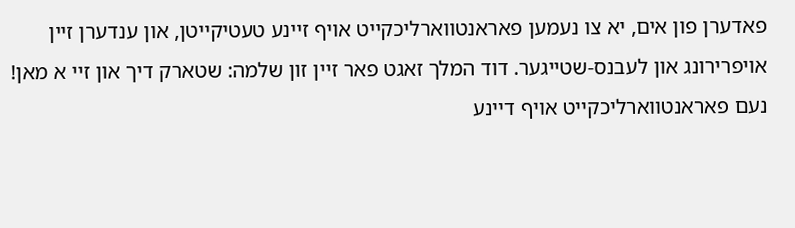פאדערן פון אים, יא צו נעמען פאראנטווארליכקייט אויף זיינע טעטיקייטן, און ענדערן זיין אויפרירונג און לעבנס-שטייגער. דוד המלך זאגט פאר זיין זון שלמה: שטארק דיך און זיי א מאן! נעם פאראנטווארליכקייט אויף דיינע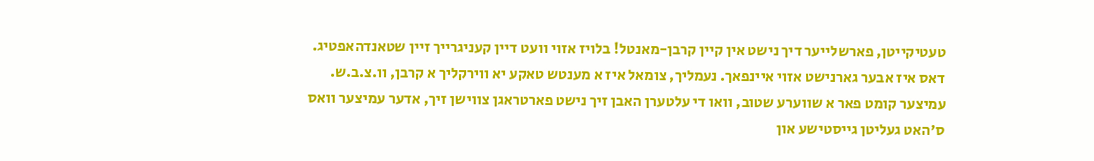טעטיקייטן, פארשלייער דיך נישט אין קיין קרבן-מאנטל! בלויז אזוי וועט דיין קעניגרייך זיין שטאנדהאפטיג.
דאס איז אבער גארנישט אזוי איינפאך. נעמליך, צומאל איז א מענטש טאקע יא ווירקליך א קרבן, וו.צ.ב.ש. עמיצער קומט פאר א שווערע שטוב, וואו די עלטערן האבן זיך נישט פארטראגן צווישן זיך, אדער עמיצער וואס ס'האט געליטן גייסטישע און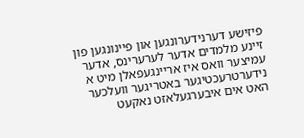פיזישע דערנידערונגען און פיינונגען פון זיינע מלמדים אדער לערערינס, אדער עמיצער וואס איז אריינגעפאלן מיט א נידערטרעכטיגער באטריגער וועלכער האט אים איבערגעלאזט נאקעט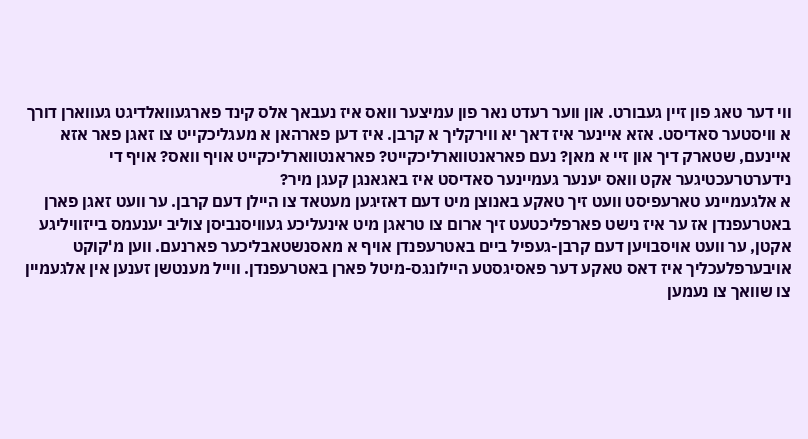ווי דער טאג פון זיין געבורט. און ווער רעדט נאר פון עמיצער וואס איז נעבאך אלס קינד פארגעוואלדיגט געווארן דורך א וויסטער סאדיסט. אזא איינער איז דאך יא ווירקליך א קרבן. איז דען פארהאן א מעגליכקייט צו זאגן פאר אזא איינעם, שטארק דיך און זיי א מאן? נעם פאראנטווארליכקייט? פאראנטווארליכקייט אויף וואס? אויף די נידערטרעכטיגער אקט וואס יענער געמיינער סאדיסט איז באגאנגן קעגן מיר?
א אלגעמיינע טארעפיסט וועט זיך טאקע באנוצן מיט דעם דאזיגען מעטאד צו היילן דעם קרבן. ער וועט זאגן פארן באטרעפנדן אז ער איז נישט פארפליכטעט זיך ארום צו טראגן מיט אינעליכע געוויסנביסן צוליב יענעמס בייזוויליגע אקטן, ער וועט אויסבויען דעם קרבן-געפיל ביים באטרעפנדן אויף א מאסנשטאבליכער פארנעם. ווען מ'קוקט אויבערפלעכליך איז דאס טאקע דער פאסיגסטע היילונגס-מיטל פארן באטרעפנדן. ווייל מענטשן זענען אין אלגעמיין צו שוואך צו נעמען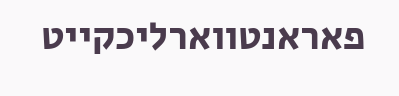פאראנטווארליכקייט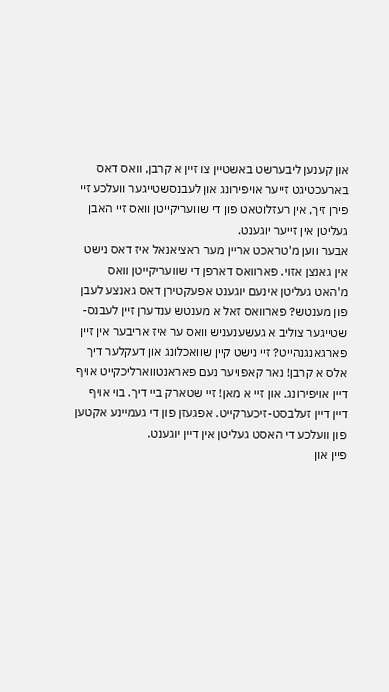און קענען ליבערשט באשטיין צו זיין א קרבן, וואס דאס בארעכטיגט זייער אויפירונג און לעבנסשטייגער וועלכע זיי פירן זיך, אין רעזלוטאט פון די שוועריקייטן וואס זיי האבן געליטן אין זייער יוגענט.
אבער ווען מ'טראכט אריין מער ראציאנאל איז דאס נישט אין גאנצן אזוי. פארוואס דארפן די שוועריקייטן וואס מ'האט געליטן אינעם יוגענט אפעקטירן דאס גאנצע לעבן פון מענטש? פארוואס זאל א מענטש ענדערן זיין לעבנס-שטייגער צוליב א געשענעניש וואס ער איז אריבער אין זיין פארגאנגנהייט? זיי נישט קיין שוואכלונג און דעקלער דיך אלס א קרבן! נאר קאפויער נעם פאראנטווארליכקייט אויף דיין אויפירונג. און זיי א מאן! זיי שטארק ביי דיך. בוי אויף דיין דיין זעלבסט-זיכערקייט. אפגעזן פון די געמיינע אקטען פון וועלכע די האסט געליטן אין דיין יוגענט.
פיין און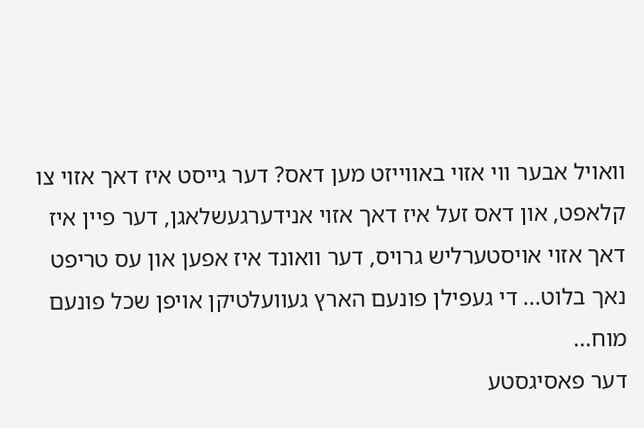וואויל אבער ווי אזוי באווייזט מען דאס? דער גייסט איז דאך אזוי צו קלאפט, און דאס זעל איז דאך אזוי אנידערגעשלאגן, דער פיין איז דאך אזוי אויסטערליש גרויס, דער וואונד איז אפען און עס טריפט נאך בלוט... די געפילן פונעם הארץ געוועלטיקן אויפן שכל פונעם מוח...
דער פאסיגסטע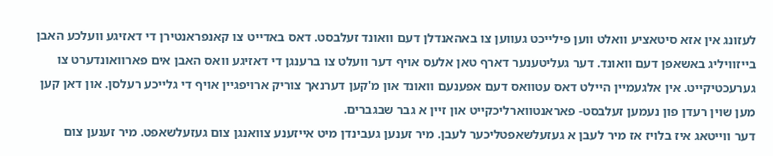לעזונג אין אזא סיטאציע וואלט ווען פילייכט געווען צו באהאנדלן דעם וואונד זעלבסט. דאס באדייט צו קאנפראנטירן די דאזיגע וועלכע האבן בייזוויליג באשאפן דעם וואונד. דער געליטענער דארף טאן אלעס אויף דער וועלט צו ברענגן די דאזיגע וואס האבן אים פארוואונדערט צו גערעכטיקייט. אין אלגעמיין היילט דאס עטוואס דעם אפענעם וואונד און מ'קען דערנאך צוריק ארויפגיין אויף די גלייכע רעלסן. און דאן קען מען שוין רעדן פון נעמען זעלבסט- פאראנטווארליכקייט און זיין א גבר שבגברים.
דער ווייטאג איז בלויז אז מיר לעבן א געזעלשאפטליכער לעבן. מיר זענען געבינדן מיט אייזענע צוואנגן צום געזעלשאפט. מיר זענען צום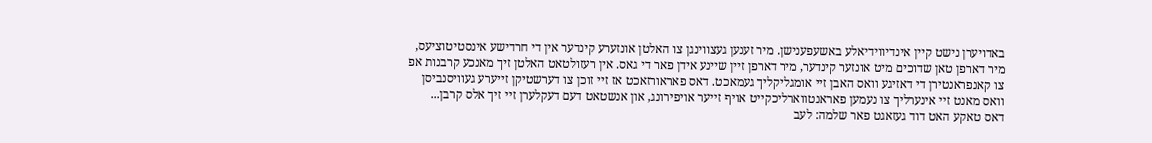באדויערן נישט קיין אינדיווידיאלע באשעפענישן. מיר זענען געצווינגן צו האלטן אונזערע קינדער אין די חרדישע אינסטיטוציעס, מיר דארפן טאן שדוכים מיט אונזער קינדער, מיר דארפן זיין שיינע אידן פאר די גאס. אין רעזולטאט האלטן זיך מאנכע קרבנות אפ צו קאנפראנטירן די דאזיגע וואס האבן זיי אומגליקליך געמאכט. דאס פאראורזאכט אז זיי זוכן צו דערשטיקן זייערע געוויסנביסן וואס מאנט זיי אינערליך צו נעמען פאראנטווארליכקייט אויף זייער אויפירונג, און אנשטאט דעם דעקלערן זיי זיך אלס קרבן...
דאס טאקע האט דוד געזאגט פאר שלמה: לעב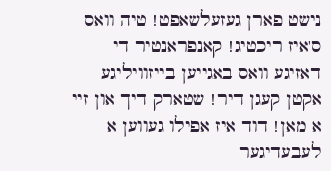נישט פארן געזעלשאפט! טיה וואס ס'איז ריכטיג! קאנפראנטיר די דאזיגע וואס באגייען בייזוויליגע אקטן קעגן דיר! שטארק דיך און זיי א מאן! דוד איז אפילו געווען א לעבעדיגער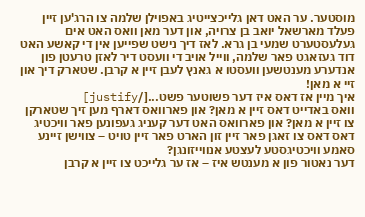מוסטער. ער האט דאן גלייכצייטיג באפוילן שלמה צו הרג'ען זיין פעלד מארשאל יואב בן צרויה, און דער מאן וואס האט אים געלעסטערט שמעי בן גרא. לאז דיך נישט שפייען אין די קאשע האט דוד געזאגט פאר שלמה, ווייל אויב די וועסט דיר לאזן טרעטן פון אנדערע מענטשען וועסטו א גאנץ לעבן זיין א קרבן. שטארק דיך און זיי א מאן!
איך מיין אז דאס איז דער פשוטער פשט...[/justify]
וואס באדייט דאס זיין א מאן? און פארוואס דארף מען זיך שטארקן צו זיין א מאן? און פארוואס האט דער קעניג געפונען פאר וויכטיג דאס דאס צו זאגן פאר זיין זון הארט פאר זיין טויט – צווישן זיינע סאמע וויכטיגסטע לעצטע אנווייזונגן?
דער נאטור פון א מענטש איז – אז ער גלייכט צו זיין א קרבן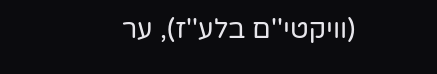(וויקטי''ם בלע''ז), ער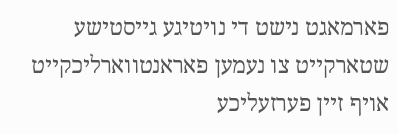פארמאגט נישט די נויטיגע גייסטישע שטארקייט צו נעמען פאראנטווארליכקייט אויף זיין פערזעליכע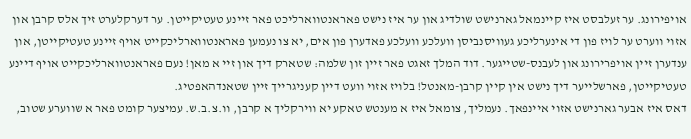אויפירונג. ער זעלבסט איז קיינמאל גארנישט שולדיג און ער איז נישט פאראנטווארליכט פאר זיינע טעטיקייטן. ער דערקלערט זיך אלס קרבן און אזוי ווערט ער לויז פון די אינערליכע געוויסנביסן וועלכע וועלכע פאדערן פון אים, יא צו נעמען פאראנטווארליכקייט אויף זיינע טעטיקייטן, און ענדערן זיין אויפרירונג און לעבנס-שטייגער. דוד המלך זאגט פאר זיין זון שלמה: שטארק דיך און זיי א מאן! נעם פאראנטווארליכקייט אויף דיינע טעטיקייטן, פארשלייער דיך נישט אין קיין קרבן-מאנטל! בלויז אזוי וועט דיין קעניגרייך זיין שטאנדהאפטיג.
דאס איז אבער גארנישט אזוי איינפאך. נעמליך, צומאל איז א מענטש טאקע יא ווירקליך א קרבן, וו.צ.ב.ש. עמיצער קומט פאר א שווערע שטוב,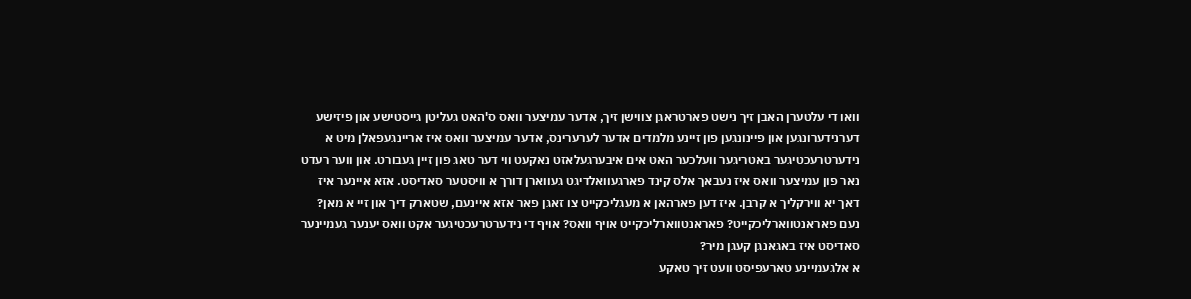וואו די עלטערן האבן זיך נישט פארטראגן צווישן זיך, אדער עמיצער וואס ס'האט געליטן גייסטישע און פיזישע דערנידערונגען און פיינונגען פון זיינע מלמדים אדער לערערינס, אדער עמיצער וואס איז אריינגעפאלן מיט א נידערטרעכטיגער באטריגער וועלכער האט אים איבערגעלאזט נאקעט ווי דער טאג פון זיין געבורט. און ווער רעדט נאר פון עמיצער וואס איז נעבאך אלס קינד פארגעוואלדיגט געווארן דורך א וויסטער סאדיסט. אזא איינער איז דאך יא ווירקליך א קרבן. איז דען פארהאן א מעגליכקייט צו זאגן פאר אזא איינעם, שטארק דיך און זיי א מאן? נעם פאראנטווארליכקייט? פאראנטווארליכקייט אויף וואס? אויף די נידערטרעכטיגער אקט וואס יענער געמיינער סאדיסט איז באגאנגן קעגן מיר?
א אלגעמיינע טארעפיסט וועט זיך טאקע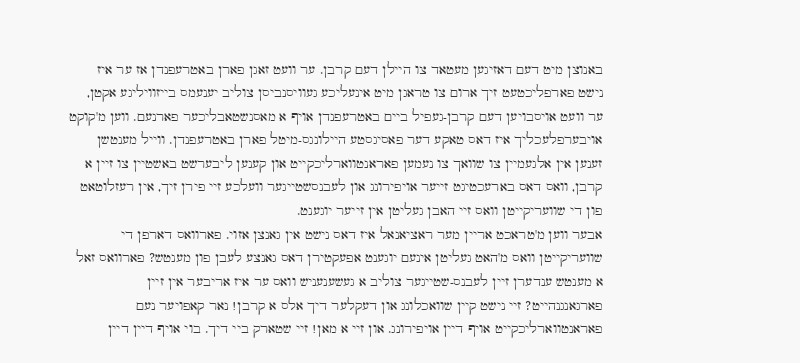באנוצן מיט דעם דאזיגען מעטאד צו היילן דעם קרבן. ער וועט זאגן פארן באטרעפנדן אז ער איז נישט פארפליכטעט זיך ארום צו טראגן מיט אינעליכע געוויסנביסן צוליב יענעמס בייזוויליגע אקטן, ער וועט אויסבויען דעם קרבן-געפיל ביים באטרעפנדן אויף א מאסנשטאבליכער פארנעם. ווען מ'קוקט אויבערפלעכליך איז דאס טאקע דער פאסיגסטע היילונגס-מיטל פארן באטרעפנדן. ווייל מענטשן זענען אין אלגעמיין צו שוואך צו נעמען פאראנטווארליכקייט און קענען ליבערשט באשטיין צו זיין א קרבן, וואס דאס בארעכטיגט זייער אויפירונג און לעבנסשטייגער וועלכע זיי פירן זיך, אין רעזלוטאט פון די שוועריקייטן וואס זיי האבן געליטן אין זייער יוגענט.
אבער ווען מ'טראכט אריין מער ראציאנאל איז דאס נישט אין גאנצן אזוי. פארוואס דארפן די שוועריקייטן וואס מ'האט געליטן אינעם יוגענט אפעקטירן דאס גאנצע לעבן פון מענטש? פארוואס זאל א מענטש ענדערן זיין לעבנס-שטייגער צוליב א געשענעניש וואס ער איז אריבער אין זיין פארגאנגנהייט? זיי נישט קיין שוואכלונג און דעקלער דיך אלס א קרבן! נאר קאפויער נעם פאראנטווארליכקייט אויף דיין אויפירונג. און זיי א מאן! זיי שטארק ביי דיך. בוי אויף דיין דיין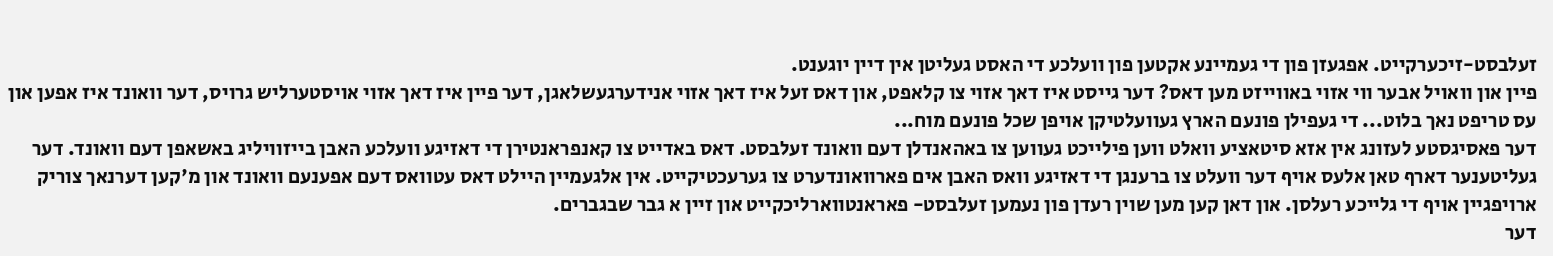זעלבסט-זיכערקייט. אפגעזן פון די געמיינע אקטען פון וועלכע די האסט געליטן אין דיין יוגענט.
פיין און וואויל אבער ווי אזוי באווייזט מען דאס? דער גייסט איז דאך אזוי צו קלאפט, און דאס זעל איז דאך אזוי אנידערגעשלאגן, דער פיין איז דאך אזוי אויסטערליש גרויס, דער וואונד איז אפען און עס טריפט נאך בלוט... די געפילן פונעם הארץ געוועלטיקן אויפן שכל פונעם מוח...
דער פאסיגסטע לעזונג אין אזא סיטאציע וואלט ווען פילייכט געווען צו באהאנדלן דעם וואונד זעלבסט. דאס באדייט צו קאנפראנטירן די דאזיגע וועלכע האבן בייזוויליג באשאפן דעם וואונד. דער געליטענער דארף טאן אלעס אויף דער וועלט צו ברענגן די דאזיגע וואס האבן אים פארוואונדערט צו גערעכטיקייט. אין אלגעמיין היילט דאס עטוואס דעם אפענעם וואונד און מ'קען דערנאך צוריק ארויפגיין אויף די גלייכע רעלסן. און דאן קען מען שוין רעדן פון נעמען זעלבסט- פאראנטווארליכקייט און זיין א גבר שבגברים.
דער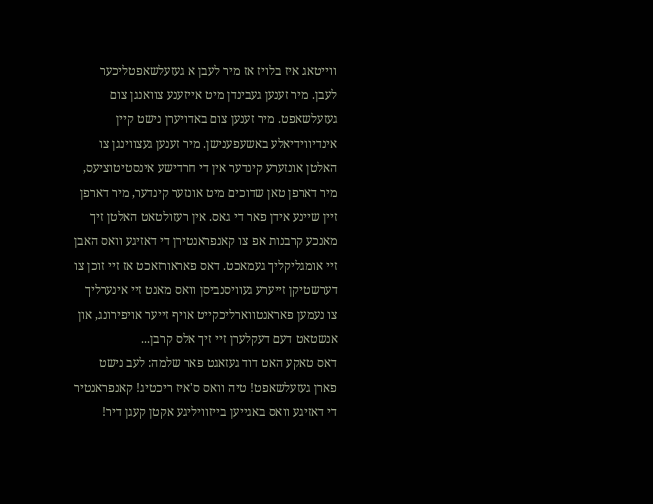ווייטאג איז בלויז אז מיר לעבן א געזעלשאפטליכער לעבן. מיר זענען געבינדן מיט אייזענע צוואנגן צום געזעלשאפט. מיר זענען צום באדויערן נישט קיין אינדיווידיאלע באשעפענישן. מיר זענען געצווינגן צו האלטן אונזערע קינדער אין די חרדישע אינסטיטוציעס, מיר דארפן טאן שדוכים מיט אונזער קינדער, מיר דארפן זיין שיינע אידן פאר די גאס. אין רעזולטאט האלטן זיך מאנכע קרבנות אפ צו קאנפראנטירן די דאזיגע וואס האבן זיי אומגליקליך געמאכט. דאס פאראורזאכט אז זיי זוכן צו דערשטיקן זייערע געוויסנביסן וואס מאנט זיי אינערליך צו נעמען פאראנטווארליכקייט אויף זייער אויפירונג, און אנשטאט דעם דעקלערן זיי זיך אלס קרבן...
דאס טאקע האט דוד געזאגט פאר שלמה: לעב נישט פארן געזעלשאפט! טיה וואס ס'איז ריכטיג! קאנפראנטיר די דאזיגע וואס באגייען בייזוויליגע אקטן קעגן דיר!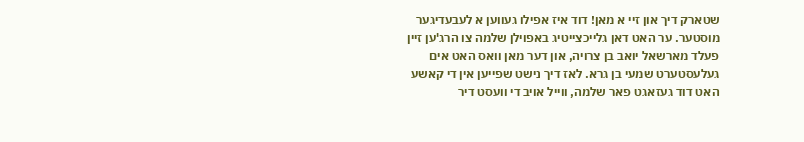שטארק דיך און זיי א מאן! דוד איז אפילו געווען א לעבעדיגער מוסטער. ער האט דאן גלייכצייטיג באפוילן שלמה צו הרג'ען זיין פעלד מארשאל יואב בן צרויה, און דער מאן וואס האט אים געלעסטערט שמעי בן גרא. לאז דיך נישט שפייען אין די קאשע האט דוד געזאגט פאר שלמה, ווייל אויב די וועסט דיר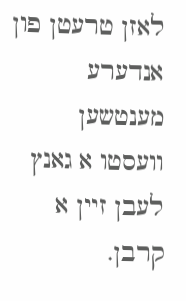לאזן טרעטן פון אנדערע מענטשען וועסטו א גאנץ לעבן זיין א קרבן.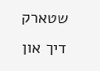שטארק דיך און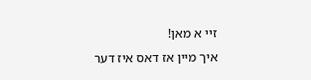זיי א מאן!
איך מיין אז דאס איז דער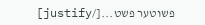פשוטער פשט...[/justify]